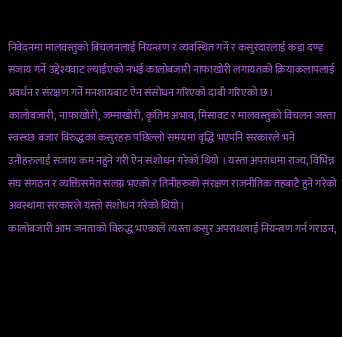निवेदनमा मालवस्तुको बिचलनलाई नियन्त्रण र व्यवस्थित गर्ने र कसुरदारलाई कडा दण्ड सजाय गर्ने उद्देश्यवाट ल्याईएको नभई कालोबजारी नाफाखोरी लगायतको क्रियाकलापलाई प्रवर्धन र संरक्षण गर्ने मनशायबाट ऐन संसोधन गरिएको दाबी गरिएको छ।
कालोबजारी, नाफाखोरी, जम्माखोरी, कृतिम अभाव, मिसावट र मालवस्तुको विचलन जस्ता स्वस्च्छ बजार विरुद्धका कसुरहरु पछिल्लो समयमा वृद्धि भएपनि सरकारले भने उनीहरुलाई सजाय कम नहुने गरी ऐन संशोधन गरेको थियो । यस्ता अपराधमा राज्य, विभिन्न संघ संगठन र व्यक्तिसमेत संलग्न भएको र तिनीहरुको संरक्षण राजनीतिक तहबाटै हुने गरेको अवस्थामा सरकारले यस्तो संशोधन गरेको थियो।
कालोबजारी आम जनताको विरुद्ध भएकाले त्यस्ता कसुर अपराधलाई नियन्त्रण गर्न गराउन,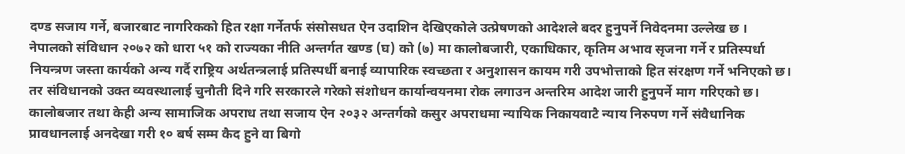दण्ड सजाय गर्ने, बजारबाट नागरिकको हित रक्षा गर्नेतर्फ संसोसधत ऐन उदाशिन देखिएकोले उत्प्रेषणको आदेशले बदर हुनुपर्ने निवेदनमा उल्लेख छ ।
नेपालको संविधान २०७२ को धारा ५१ को राज्यका नीति अन्तर्गत खण्ड (घ) को (७) मा कालोबजारी, एकाधिकार, कृतिम अभाव सृजना गर्ने र प्रतिस्पर्धा नियन्त्रण जस्ता कार्यको अन्य गर्दै राष्ट्रिय अर्थतन्त्रलाई प्रतिस्पर्धी बनाई व्यापारिक स्वच्छता र अनुशासन कायम गरी उपभोत्ताको हित संरक्षण गर्ने भनिएको छ। तर संविधानको उक्त व्यवस्थालाई चुनौती दिने गरि सरकारले गरेको संशोधन कार्यान्वयनमा रोक लगाउन अन्तरिम आदेश जारी हुनुपर्ने माग गरिएको छ।
कालोबजार तथा केही अन्य सामाजिक अपराध तथा सजाय ऐन २०३२ अन्तर्गको कसुर अपराधमा न्यायिक निकायवाटै न्याय निरुपण गर्ने संवैधानिक प्रावधानलाई अनदेखा गरी १० बर्ष सम्म कैद हुने वा बिगो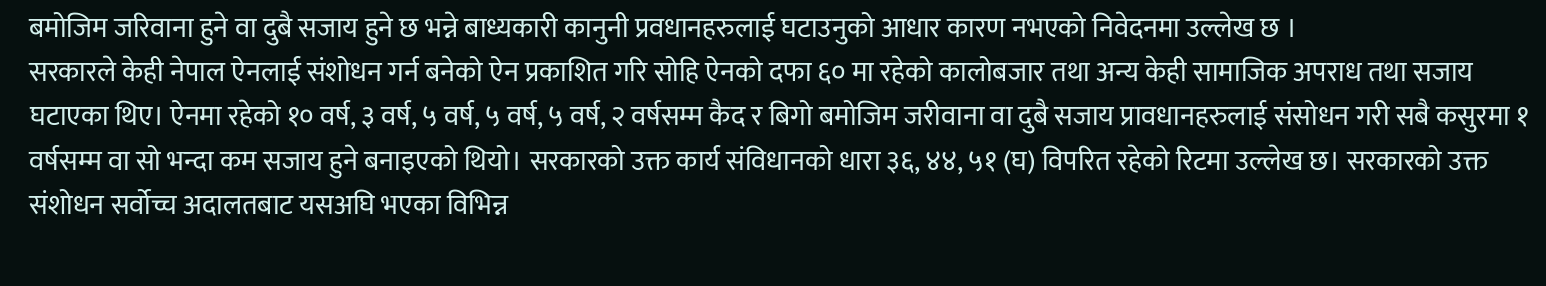बमोजिम जरिवाना हुने वा दुबै सजाय हुने छ भन्ने बाध्यकारी कानुनी प्रवधानहरुलाई घटाउनुको आधार कारण नभएको निवेदनमा उल्लेख छ ।
सरकारले केही नेपाल ऐनलाई संशोधन गर्न बनेको ऐन प्रकाशित गरि सोहि ऐनको दफा ६० मा रहेको कालोबजार तथा अन्य केही सामाजिक अपराध तथा सजाय घटाएका थिए। ऐनमा रहेको १० वर्ष, ३ वर्ष, ५ वर्ष, ५ वर्ष, ५ वर्ष, २ वर्षसम्म कैद र बिगो बमोजिम जरीवाना वा दुबै सजाय प्रावधानहरुलाई संसोधन गरी सबै कसुरमा १ वर्षसम्म वा सो भन्दा कम सजाय हुने बनाइएको थियो। सरकारको उक्त कार्य संविधानको धारा ३६, ४४, ५१ (घ) विपरित रहेको रिटमा उल्लेख छ। सरकारको उक्त संशोधन सर्वोच्च अदालतबाट यसअघि भएका विभिन्न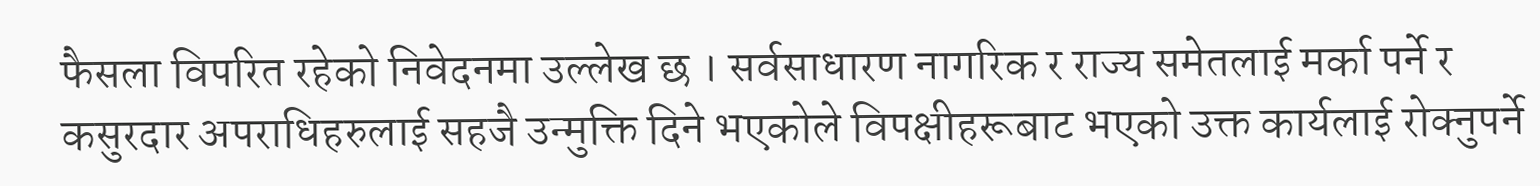फैसला विपरित रहेको निवेदनमा उल्लेख छ । सर्वसाधारण नागरिक र राज्य समेतलाई मर्का पर्ने र कसुरदार अपराधिहरुलाई सहजै उन्मुक्ति दिने भएकोले विपक्षीहरूबाट भएको उक्त कार्यलाई रोक्नुपर्ने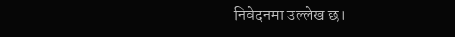निवेदनमा उल्लेख छ।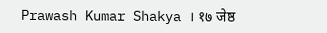Prawash Kumar Shakya । १७ जेष्ठ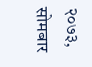२०७३, सोमबार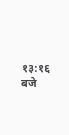१३:१६ बजे